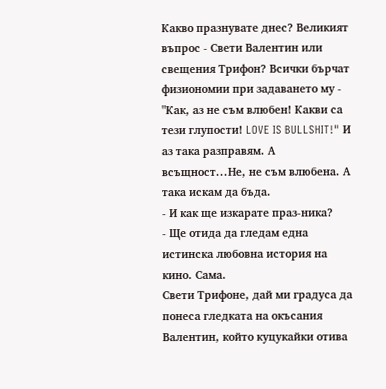Какво празнувате днес? Великият въпрос - Свети Валентин или свещения Трифон? Всички бърчат физиономии при задаването му - "Как, аз не съм влюбен! Какви са тези глупости! LOVE IS BULLSHIT!" И аз така разправям. А всъщност...Не, не съм влюбена. А така искам да бъда.
- И как ще изкарате праз-ника?
- Ще отида да гледам една истинска любовна история на кино. Сама.
Свети Трифоне, дай ми градуса да понеса гледката на окъсания Валентин, който куцукайки отива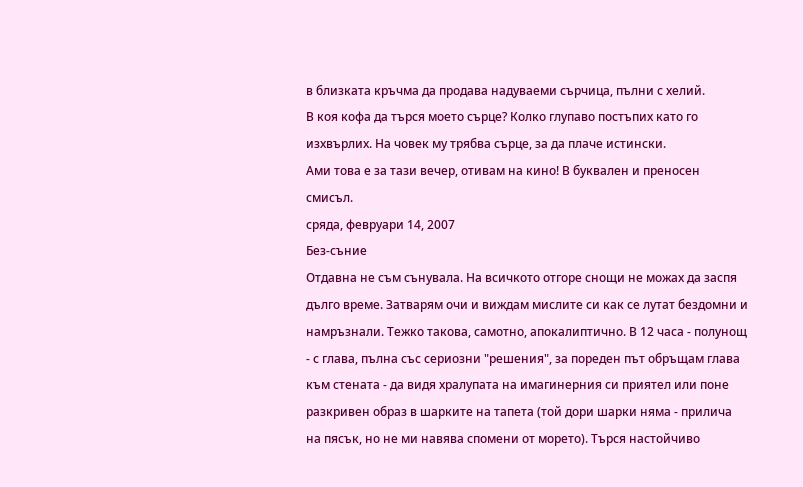в близката кръчма да продава надуваеми сърчица, пълни с хелий.
В коя кофа да търся моето сърце? Колко глупаво постъпих като го изхвърлих. На човек му трябва сърце, за да плаче истински.
Ами това е за тази вечер, отивам на кино! В буквален и преносен смисъл.
сряда, февруари 14, 2007
Без-съние
Отдавна не съм сънувала. На всичкото отгоре снощи не можах да заспя дълго време. Затварям очи и виждам мислите си как се лутат бездомни и намръзнали. Тежко такова, самотно, апокалиптично. В 12 часа - полунощ - с глава, пълна със сериозни "решения", за пореден път обръщам глава към стената - да видя хралупата на имагинерния си приятел или поне разкривен образ в шарките на тапета (той дори шарки няма - прилича на пясък, но не ми навява спомени от морето). Търся настойчиво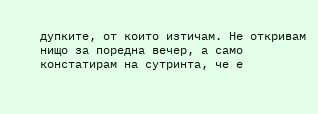дупките, от които изтичам. Не откривам нищо за поредна вечер, а само констатирам на сутринта, че е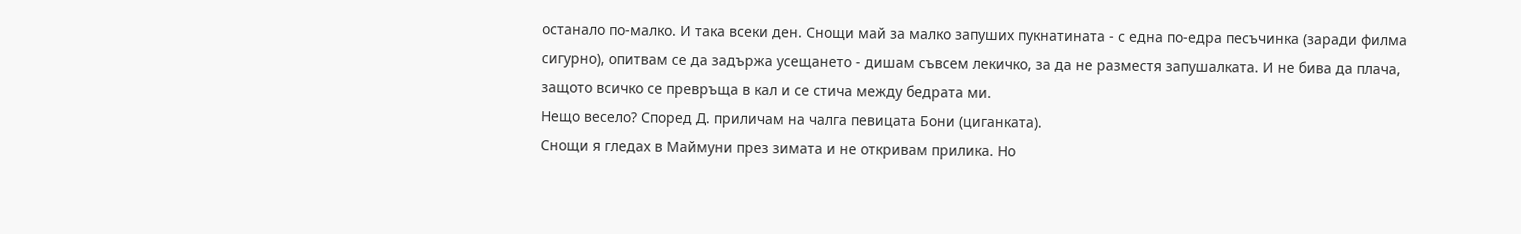останало по-малко. И така всеки ден. Снощи май за малко запуших пукнатината - с една по-едра песъчинка (заради филма сигурно), опитвам се да задържа усещането - дишам съвсем лекичко, за да не разместя запушалката. И не бива да плача, защото всичко се превръща в кал и се стича между бедрата ми.
Нещо весело? Според Д. приличам на чалга певицата Бони (циганката).
Снощи я гледах в Маймуни през зимата и не откривам прилика. Но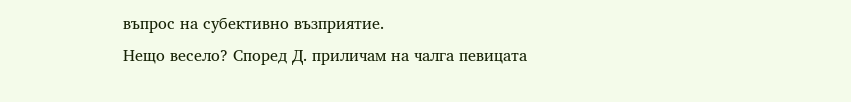въпрос на субективно възприятие.
Нещо весело? Според Д. приличам на чалга певицата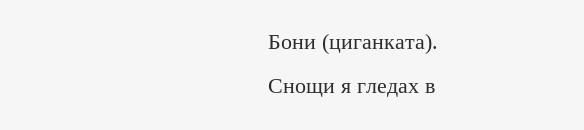Бони (циганката).
Снощи я гледах в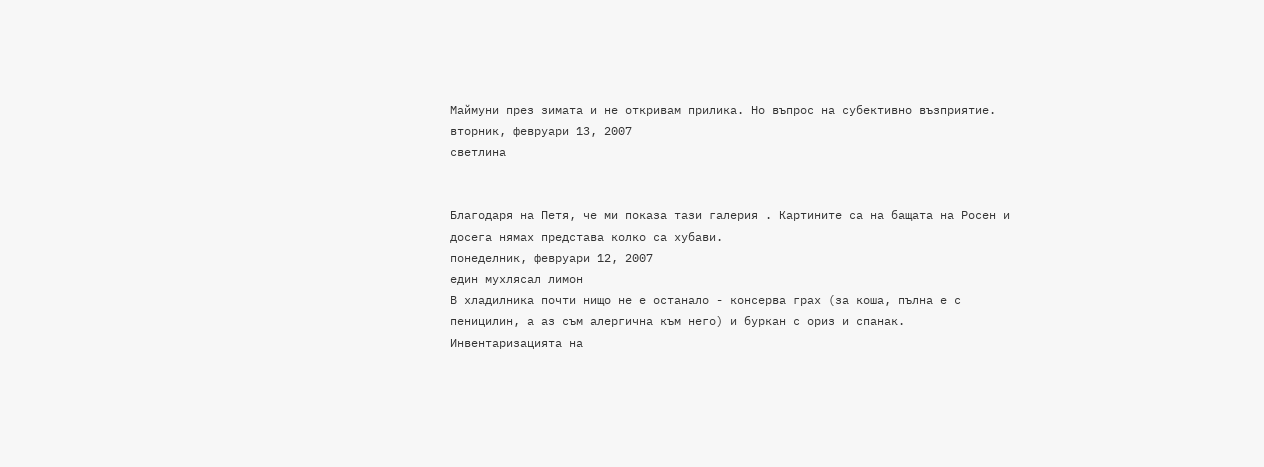Маймуни през зимата и не откривам прилика. Но въпрос на субективно възприятие.
вторник, февруари 13, 2007
светлина


Благодаря на Петя, че ми показа тази галерия . Картините са на бащата на Росен и досега нямах представа колко са хубави.
понеделник, февруари 12, 2007
един мухлясал лимон
В хладилника почти нищо не е останало - консерва грах (за коша, пълна е с пеницилин, а аз съм алергична към него) и буркан с ориз и спанак. Инвентаризацията на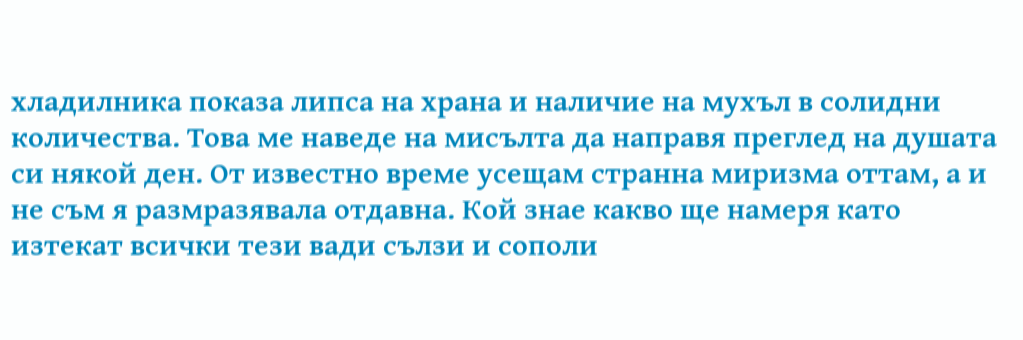хладилника показа липса на храна и наличие на мухъл в солидни количества. Това ме наведе на мисълта да направя преглед на душата си някой ден. От известно време усещам странна миризма оттам, а и не съм я размразявала отдавна. Кой знае какво ще намеря като изтекат всички тези вади сълзи и сополи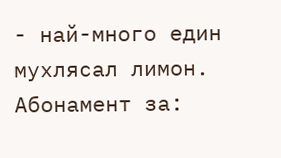- най-много един мухлясал лимон.
Абонамент за: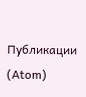Публикации (Atom)